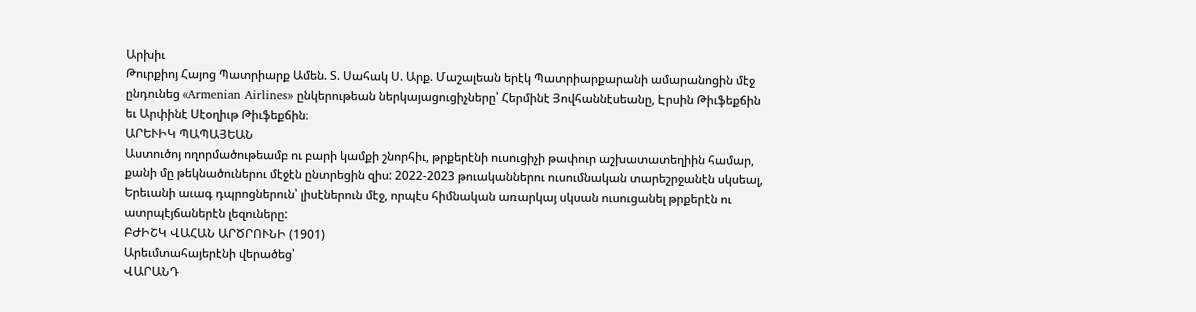Արխիւ
Թուրքիոյ Հայոց Պատրիարք Ամեն. Տ. Սահակ Ս. Արք. Մաշալեան երէկ Պատրիարքարանի ամարանոցին մէջ ընդունեց «Armenian Airlines» ընկերութեան ներկայացուցիչները՝ Հերմինէ Յովհաննէսեանը, Էրսին Թիւֆեքճին եւ Արփինէ Սէօղիւթ Թիւֆեքճին։
ԱՐԵՒԻԿ ՊԱՊԱՅԵԱՆ
Աստուծոյ ողորմածութեամբ ու բարի կամքի շնորհիւ, թրքերէնի ուսուցիչի թափուր աշխատատեղիին համար, քանի մը թեկնածուներու մէջէն ընտրեցին զիս: 2022-2023 թուականներու ուսումնական տարեշրջանէն սկսեալ, Երեւանի աւագ դպրոցներուն՝ լիսէներուն մէջ, որպէս հիմնական առարկայ սկսան ուսուցանել թրքերէն ու ատրպէյճաներէն լեզուները:
ԲԺԻՇԿ ՎԱՀԱՆ ԱՐԾՐՈՒՆԻ (1901)
Արեւմտահայերէնի վերածեց՝
ՎԱՐԱՆԴ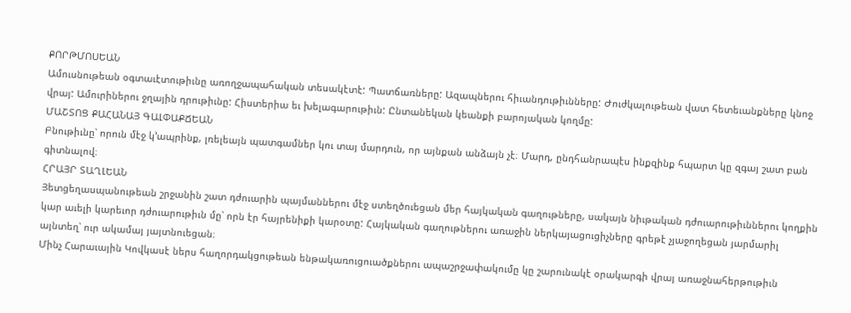ՔՈՐԹՄՈՍԵԱՆ
Ամուսնութեան օգտաւէտութիւնը առողջապահական տեսակէտէ: Պատճառները: Ազապներու հիւանդութիւնները: Ժուժկալութեան վատ հետեւանքները կնոջ վրայ: Ամուրիներու ջղային դրութիւնը: Հիստերիա եւ խելագարութիւն: Ընտանեկան կեանքի բարոյական կողմը:
ՄԱՇՏՈՑ ՔԱՀԱՆԱՅ ԳԱԼՓԱՔՃԵԱՆ
Բնութիւնը՝ որուն մէջ կ՚ապրինք, լռելեայն պատգամներ կու տայ մարդուն, որ այնքան անձայն չէ։ Մարդ, ընդհանրապէս ինքզինք հպարտ կը զգայ շատ բան գիտնալով։
ՀՐԱՅՐ ՏԱՂԼԵԱՆ
Յետցեղասպանութեան շրջանին շատ դժուարին պայմաններու մէջ ստեղծուեցան մեր հայկական գաղութները, սակայն նիւթական դժուարութիւններու կողքին կար աւելի կարեւոր դժուարութիւն մը՝ որն էր հայրենիքի կարօտը: Հայկական գաղութներու առաջին ներկայացուցիչները գրեթէ չյաջողեցան յարմարիլ այնտեղ՝ ուր ակամայ յայտնուեցան։
Մինչ Հարաւային Կովկասէ ներս հաղորդակցութեան ենթակառուցուածքներու ապաշրջափակումը կը շարունակէ օրակարգի վրայ առաջնահերթութիւն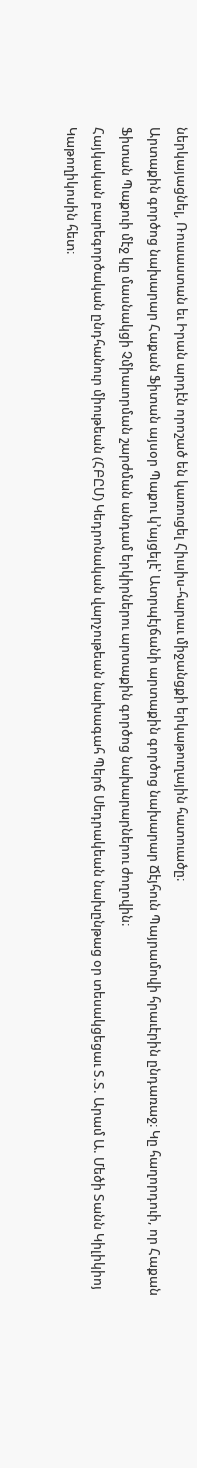ներկայացնել, Ռուսաստան եւ Իրան արդէն որոշած են կառուցել Հիւսիս-հարաւ միջանցքի երկաթուղային հատուածը։
Արտաքին գործոց նախարար Հաքան Ֆիտան այսօր Պաքու կ՚այցելէ՝ Ատրպէյճանի արտաքին գործոց նախարար Ճէյհուն Պայրամովի հրաւէրին ընդառաջ։ Կը հաղորդուի, որ Հաքան Ֆիտան Պաքուի մէջ կը մասնակցի Չմիաւորման շարժման անդամ երկիրներու արտաքին գործոց նախարարներու ժողովին։
Հայկական բարեգործական ընդհանուր միութեան (ՀԲԸՄ) Կեդրոնական վարչութեան նախագահ Պերճ Սեդրակեան նախընթաց օր տեսակցեցաւ Տ.Տ. Արամ Ա. Մեծի Տանն Կիլիկիոյ Կաթողիկոսին հետ։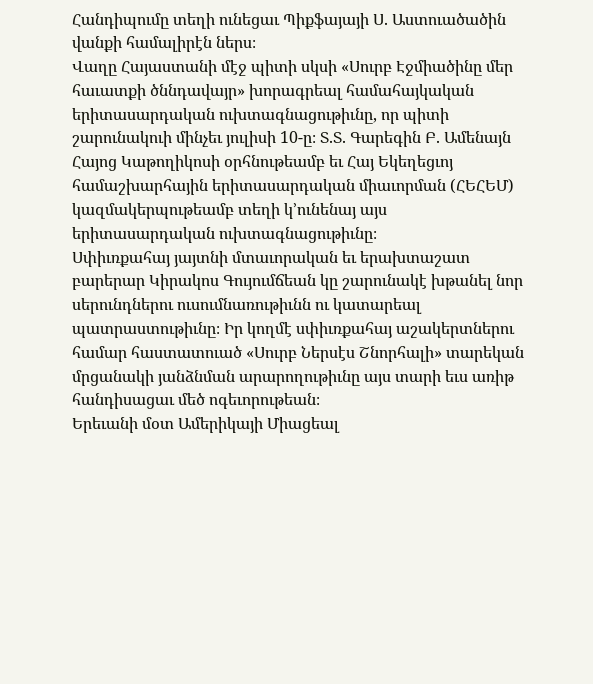Հանդիպումը տեղի ունեցաւ Պիքֆայայի Ս. Աստուածածին վանքի համալիրէն ներս։
Վաղը Հայաստանի մէջ պիտի սկսի «Սուրբ Էջմիածինը մեր հաւատքի ծննդավայր» խորագրեալ համահայկական երիտասարդական ուխտագնացութիւնը, որ պիտի շարունակուի մինչեւ յուլիսի 10-ը։ Տ.Տ. Գարեգին Բ. Ամենայն Հայոց Կաթողիկոսի օրհնութեամբ եւ Հայ Եկեղեցւոյ համաշխարհային երիտասարդական միաւորման (ՀԵՀԵՄ) կազմակերպութեամբ տեղի կ՚ունենայ այս երիտասարդական ուխտագնացութիւնը։
Սփիւռքահայ յայտնի մտաւորական եւ երախտաշատ բարերար Կիրակոս Գույումճեան կը շարունակէ խթանել նոր սերունդներու ուսումնառութիւնն ու կատարեալ պատրաստութիւնը։ Իր կողմէ սփիւռքահայ աշակերտներու համար հաստատուած «Սուրբ Ներսէս Շնորհալի» տարեկան մրցանակի յանձնման արարողութիւնը այս տարի եւս առիթ հանդիսացաւ մեծ ոգեւորութեան։
Երեւանի մօտ Ամերիկայի Միացեալ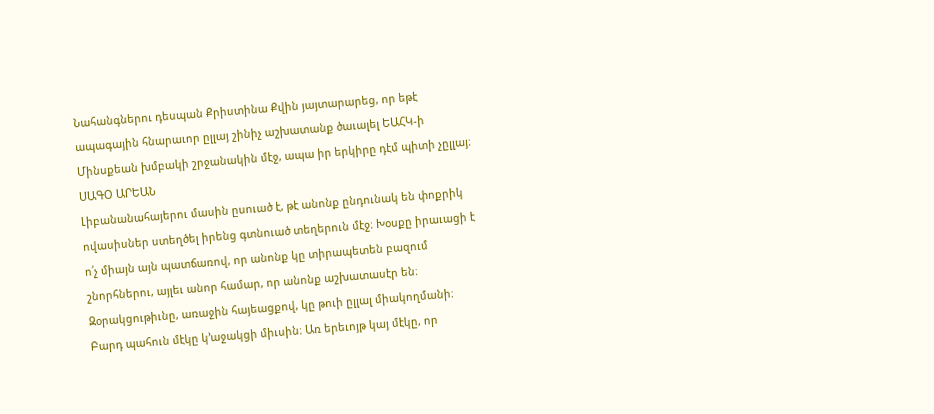Նահանգներու դեսպան Քրիստինա Քվին յայտարարեց, որ եթէ ապագային հնարաւոր ըլլայ շինիչ աշխատանք ծաւալել ԵԱՀԿ-ի Մինսքեան խմբակի շրջանակին մէջ, ապա իր երկիրը դէմ պիտի չըլլայ։
ՍԱԳՕ ԱՐԵԱՆ
Լիբանանահայերու մասին ըսուած է, թէ անոնք ընդունակ են փոքրիկ ովասիսներ ստեղծել իրենց գտնուած տեղերուն մէջ։ Խօսքը իրաւացի է ո՛չ միայն այն պատճառով, որ անոնք կը տիրապետեն բազում շնորհներու, այլեւ անոր համար, որ անոնք աշխատասէր են։
Զօրակցութիւնը, առաջին հայեացքով, կը թուի ըլլալ միակողմանի։ Բարդ պահուն մէկը կ՚աջակցի միւսին։ Առ երեւոյթ կայ մէկը, որ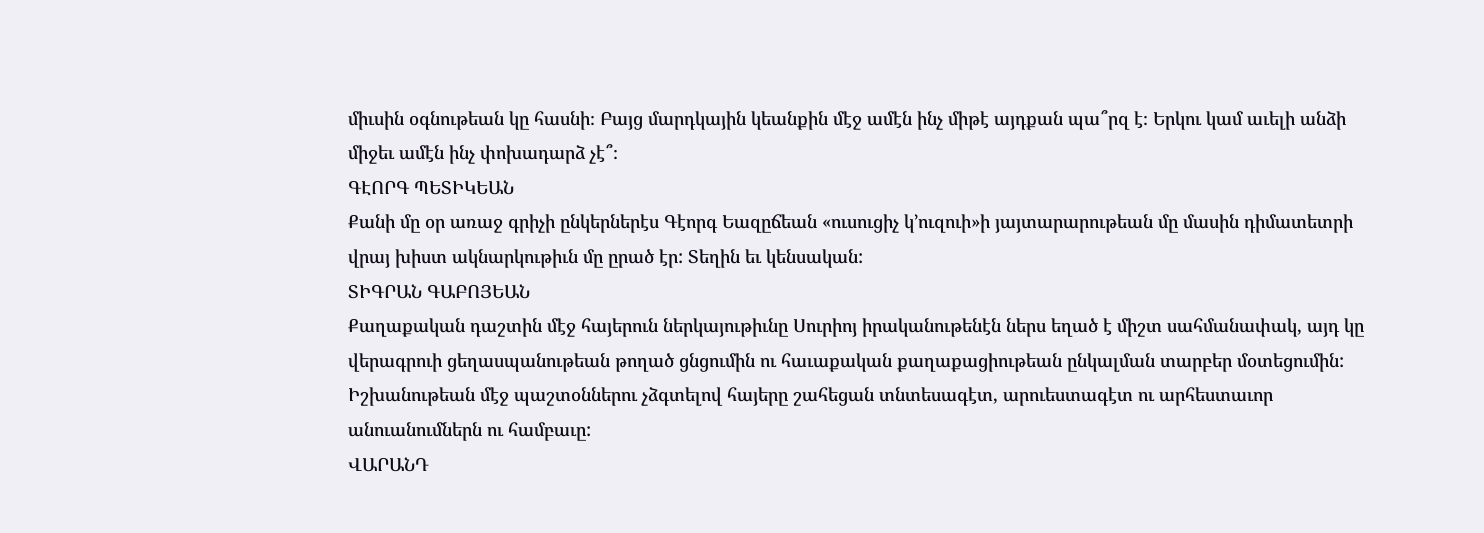միւսին օգնութեան կը հասնի։ Բայց մարդկային կեանքին մէջ ամէն ինչ միթէ այդքան պա՞րզ է։ Երկու կամ աւելի անձի միջեւ ամէն ինչ փոխադարձ չէ՞։
ԳԷՈՐԳ ՊԵՏԻԿԵԱՆ
Քանի մը օր առաջ գրիչի ընկերներէս Գէորգ Եազըճեան «ուսուցիչ կ՚ուզուի»ի յայտարարութեան մը մասին դիմատետրի վրայ խիստ ակնարկութիւն մը ըրած էր: Տեղին եւ կենսական:
ՏԻԳՐԱՆ ԳԱԲՈՅԵԱՆ
Քաղաքական դաշտին մէջ հայերուն ներկայութիւնը Սուրիոյ իրականութենէն ներս եղած է միշտ սահմանափակ, այդ կը վերագրուի ցեղասպանութեան թողած ցնցումին ու հաւաքական քաղաքացիութեան ընկալման տարբեր մօտեցումին: Իշխանութեան մէջ պաշտօններու չձգտելով հայերը շահեցան տնտեսագէտ, արուեստագէտ ու արհեստաւոր անուանումներն ու համբաւը:
ՎԱՐԱՆԴ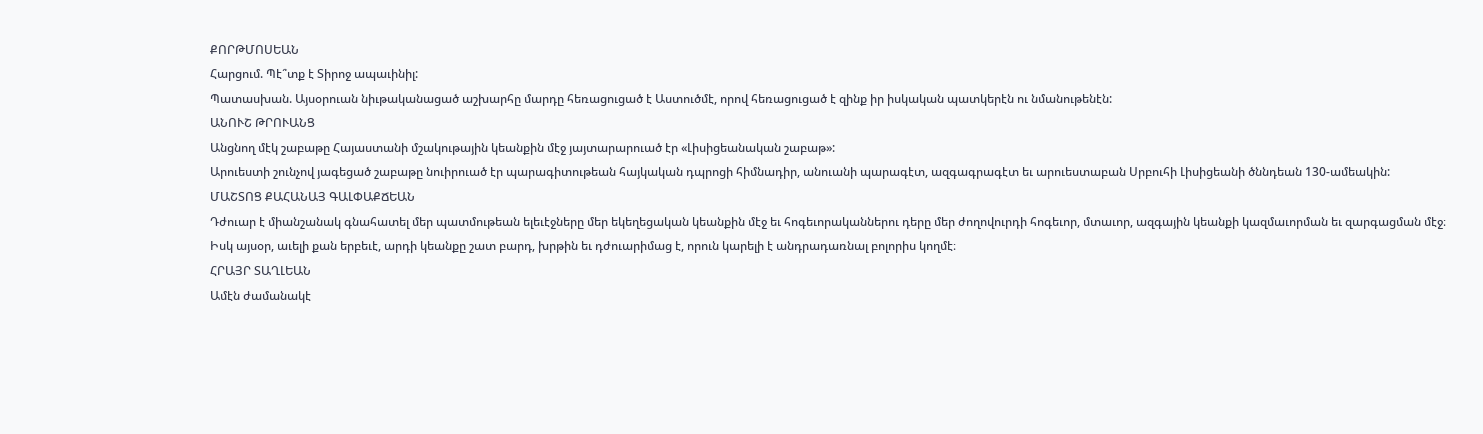ՔՈՐԹՄՈՍԵԱՆ
Հարցում. Պէ՞տք է Տիրոջ ապաւինիլ:
Պատասխան. Այսօրուան նիւթականացած աշխարհը մարդը հեռացուցած է Աստուծմէ, որով հեռացուցած է զինք իր իսկական պատկերէն ու նմանութենէն:
ԱՆՈՒՇ ԹՐՈՒԱՆՑ
Անցնող մէկ շաբաթը Հայաստանի մշակութային կեանքին մէջ յայտարարուած էր «Լիսիցեանական շաբաթ»:
Արուեստի շունչով յագեցած շաբաթը նուիրուած էր պարագիտութեան հայկական դպրոցի հիմնադիր, անուանի պարագէտ, ազգագրագէտ եւ արուեստաբան Սրբուհի Լիսիցեանի ծննդեան 130-ամեակին:
ՄԱՇՏՈՑ ՔԱՀԱՆԱՅ ԳԱԼՓԱՔՃԵԱՆ
Դժուար է միանշանակ գնահատել մեր պատմութեան ելեւէջները մեր եկեղեցական կեանքին մէջ եւ հոգեւորականներու դերը մեր ժողովուրդի հոգեւոր, մտաւոր, ազգային կեանքի կազմաւորման եւ զարգացման մէջ։
Իսկ այսօր, աւելի քան երբեւէ, արդի կեանքը շատ բարդ, խրթին եւ դժուարիմաց է, որուն կարելի է անդրադառնալ բոլորիս կողմէ։
ՀՐԱՅՐ ՏԱՂԼԵԱՆ
Ամէն ժամանակէ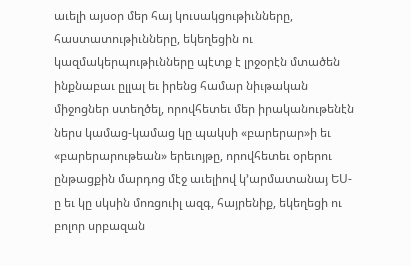աւելի այսօր մեր հայ կուսակցութիւնները, հաստատութիւնները, եկեղեցին ու կազմակերպութիւնները պէտք է լրջօրէն մտածեն ինքնաբաւ ըլլալ եւ իրենց համար նիւթական միջոցներ ստեղծել, որովհետեւ մեր իրականութենէն ներս կամաց-կամաց կը պակսի «բարերար»ի եւ «բարերարութեան» երեւոյթը, որովհետեւ օրերու ընթացքին մարդոց մէջ աւելիով կ՚արմատանայ ԵՍ-ը եւ կը սկսին մոռցուիլ ազգ, հայրենիք, եկեղեցի ու բոլոր սրբազան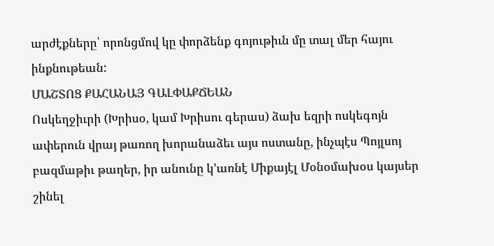արժէքները՝ որոնցմով կը փորձենք գոյութիւն մը տալ մեր հայու ինքնութեան:
ՄԱՇՏՈՑ ՔԱՀԱՆԱՅ ԳԱԼՓԱՔՃԵԱՆ
Ոսկեղջիւրի (Խրիսօ, կամ Խրիսու գերաս) ձախ եզրի ոսկեգոյն ափերուն վրայ թառող խորանաձեւ այս ոստանը, ինչպէս Պոյլսոյ բազմաթիւ թաղեր, իր անունը կ՚առնէ Միքայէլ Մօնօմախօս կայսեր շինել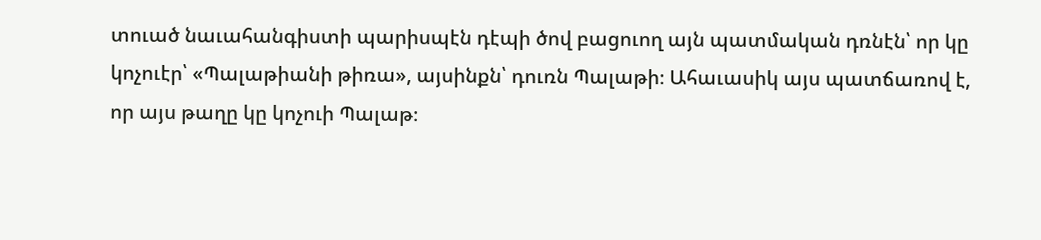տուած նաւահանգիստի պարիսպէն դէպի ծով բացուող այն պատմական դռնէն՝ որ կը կոչուէր՝ «Պալաթիանի թիռա», այսինքն՝ դուռն Պալաթի։ Ահաւասիկ այս պատճառով է, որ այս թաղը կը կոչուի Պալաթ։